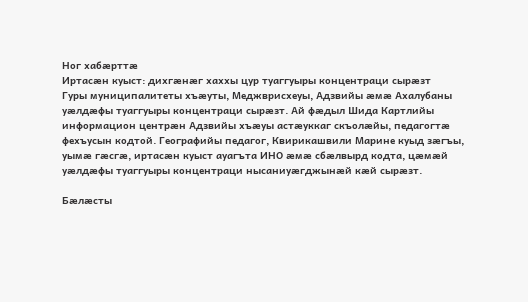Ног хабæрттæ
Иртасæн куыст: дихгæнæг хаххы цур туаггуыры концентраци сырæзт
Гуры муниципалитеты хъæуты, Меджврисхеуы, Адзвийы æмæ Ахалубаны уæлдæфы туаггуыры концентраци сырæзт. Ай фæдыл Шида Картлийы информацион центрæн Адзвийы хъæуы астæуккаг скъолæйы, педагогтæ фехъусын кодтой. Географийы педагог, Квирикашвили Марине куыд зæгъы, уымæ гæсгæ, иртасæн куыст ауагъта ИНО æмæ сбæлвырд кодта, цæмæй уæлдæфы туаггуыры концентраци нысаниуæгджынæй кæй сырæзт.

Бæлæсты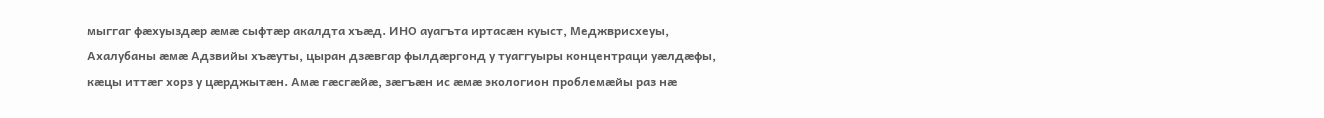мыггаг фæхуыздæр æмæ сыфтæр акалдта хъæд. ИНО ауагъта иртасæн куыст, Меджврисхеуы, Ахалубаны æмæ Адзвийы хъæуты, цыран дзæвгар фылдæргонд у туаггуыры концентраци уæлдæфы, кæцы иттæг хорз у цæрджытæн. Амæ гæсгæйæ, зæгъæн ис æмæ экологион проблемæйы раз нæ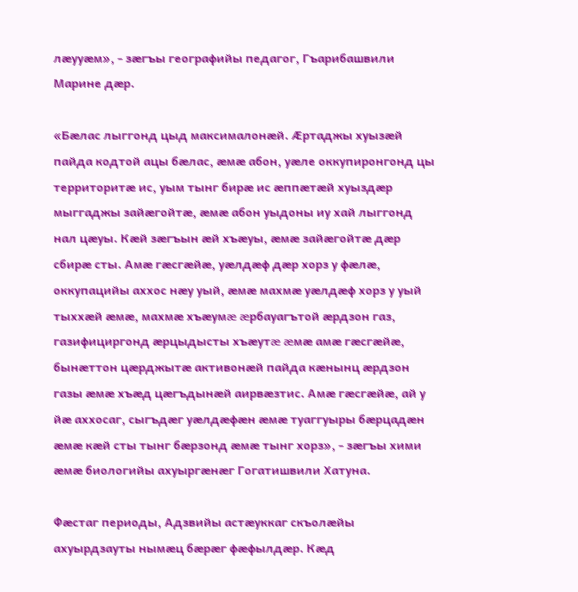лæууæм», - зæгъы географийы педагог, Гъарибашвили Марине дæр.

«Бæлас лыггонд цыд максималонæй. Æртаджы хуызæй пайда кодтой ацы бæлас, æмæ абон, уæле оккупиронгонд цы территоритæ ис, уым тынг бирæ ис æппæтæй хуыздæр мыггаджы зайæгойтæ, æмæ абон уыдоны иу хай лыггонд нал цæуы. Кæй зæгъын æй хъæуы, æмæ зайæгойтæ дæр сбирæ сты. Амæ гæсгæйæ, уæлдæф дæр хорз у фæлæ, оккупацийы аххос нæу уый, æмæ махмæ уæлдæф хорз у уый тыххæй æмæ, махмæ хъæумæ æрбауагътой æрдзон газ, газифициргонд æрцыдысты хъæутæ æмæ амæ гæсгæйæ, бынæттон цæрджытæ активонæй пайда кæнынц æрдзон газы æмæ хъæд цæгъдынæй аирвæзтис. Амæ гæсгæйæ, ай у йæ аххосаг, сыгъдæг уæлдæфæн æмæ туаггуыры бæрцадæн æмæ кæй сты тынг бæрзонд æмæ тынг хорз», - зæгъы хими æмæ биологийы ахуыргæнæг Гогатишвили Хатуна.

Фæстаг периоды, Адзвийы астæуккаг скъолæйы ахуырдзауты нымæц бæрæг фæфылдæр. Кæд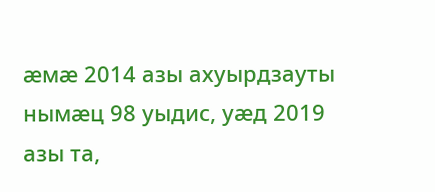æмæ 2014 азы ахуырдзауты нымæц 98 уыдис, уæд 2019 азы та,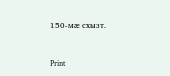150-мæ схызт.


Print